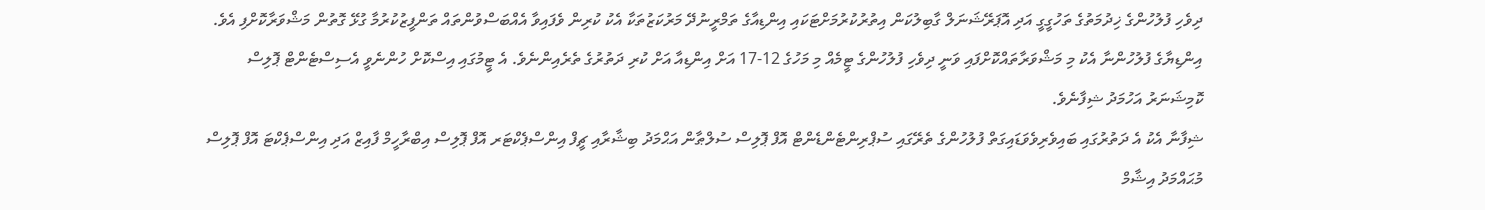ދިވެހި ފުލުހުންގެ ޚިދުމަތުގެ ތަހުގީގީ އަދި އޮޕަރޭޝަނަލް ގާބިލުކަން އިތުރުކުރުމަށްޓަކައި އިންޑިއާގެ ތަމްރީނުދޭ މަރުކަޒުތަކާ އެކު ކުރިން ވެފައިވާ އެއްބަސްވުންތައް ތަންފީޒުކުރުމާ ގުޅޭ ގޮތުން މަޝްވަރާކޮށްފި އެވެ.
އިންޑިޔާގެ ފުލުހުންނާ އެކު މި މަޝްވަރާތައްކޮށްފައި ވަނީ ދިވެހި ފުލުހުންގެ ޓީމެއް މި މަހުގެ 12-17 އަށް އިންޑިއާ އަށް ކުރި ދަތުރުގެ ތެރެއިންނެވެ. އެ ޓީމުގައި އިސްކޮށް ހުންނެވީ އެސިސްޓެންޓް ޕޮލިސް ކޮމިޝަނަރު އަހުމަދު ޝިފާނެވެ.
ޝިފާނާ އެކު އެ ދަތުރުގައި ބައިވެރިވެވަޑައިގަތް ފުލުހުންގެ ތެރޭގައި ސުޕްރިންޓެންޑެންޓް އޮފް ޕޮލިސް ސުލްޠާން އަޙްމަދު ބިޝާރާއި ޗީފް އިންސްޕެކްޓަރ އޮފް ޕޮލިސް އިބްރާހީމް ފާއިޒް އަދި އިންސްޕެކްޓަ އޮފް ޕޮލިސް މުޙައްމަދު އިޝާމް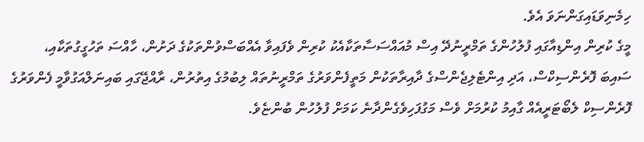ހިމެނިވަޑައިގަންނަވަ އެވެ.
މީގެ ކުރިން އިންޑިއާގައި ފުލުހުންގެ ތަމްރީނުދޭ އިސް މުއައްސަސާތަކާއެކު ކުރިން ވެފައިވާ އެއްބަސްވުންތަކުގެ ދަށުން، ހާއްސަ ތަހުގީގުތަކާއި، ސައިބަ ފޮރެންސިކްސް، އަދި އިންޓެލިޖެންސްގެ ދާއިރާތަކުން މަތީފެންވަރުގެ ތަމްރީނުތައް ލިބުމުގެ އިތުރުން، ރާއްޖޭގައި ބައިނަލްއަގުވާމީ ފެންވަރުގެ ފޮރެންސިކް ލެބޯޓަރީއެއް ގާއިމު ކުރުމަށް ވެސް މަގުފަހިވެގެންދާނެ ކަމަށް ފުލުހުން ބުންޏެވެ.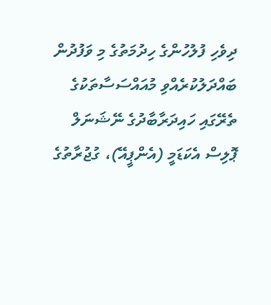ދިވެހި ފުލުހުންގެ ހިދުމަތުގެ މި ވަފުދުން ބައްދަލުކުރެއްވި މުއައްސަސާތަކުގެ ތެރޭގައި ހައިދަރާބާދުގެ ނޭޝަނަލް ޕޮލިސް އެކަޑަމީ (އެންޕީއޭ)، ގުޖުރާތުގެ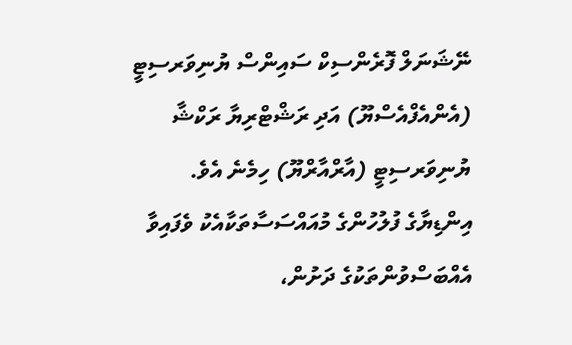ނޭޝަނަލް ފޮރެންސިކް ސައިންސް ޔުނިވަރސިޓީ (އެންއެފްއެސްޔޫ) އަދި ރަޝްޓްރިޔާ ރަކްޝާ ޔުނިވަރސިޓީ (އާރްއާރްޔޫ) ހިމެނެ އެވެ.
އިންޑިޔާގެ ފުލުހުންގެ މުއައްސަސާތަކާއެކު ވެފައިވާ އެއްބަސްވުންތަކުގެ ދަށުން،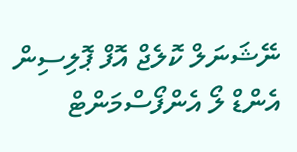ނޭޝަނަލް ކޮލެޖް އޮފް ޕޮލިސިން އެންޑް ލޯ އެންފޯސްމަންޓް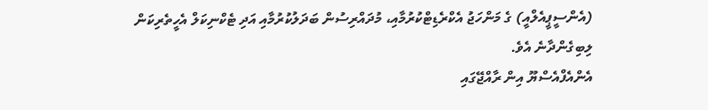(އެންސީޕީއެލްއީ) ގެ މަންހަޖު އެކްރެޑިޓްކުރުމާއި، މުދައްރިސުން ބަދަލުކުރުމާއި އަދި ޓެކްނިކަލް އެހީތެރިކަން ލިބިގެންދާނެ އެވެ.
އެންއެފްއެސްޔޫ އިން ރާއްޖޭގައި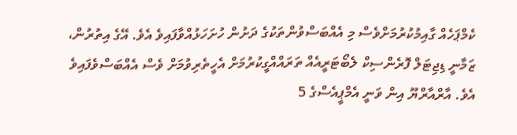ކެމްޕަހެއް ގާއިމުކުރުމަށްވެސް މި އެއްބަސްވުންތަކުގެ ދަށުން ހުށަހަޅުއްވާފައިވެ އެވެ. އޭގެ އިތުރުން، ޒަމާނީ ޑިޖިޓަލް ފޮރެންސިކް ލެބޯޓަރީއެއް ތަރައްއްގީކުރުމަށް އެހީތެރިވުމަށް ވެސް އެއްބަސްވެފައިވެ އެވެ. އާރްއާރްޔޫ އިން ވަނީ އެމްޕީއެސްގެ 5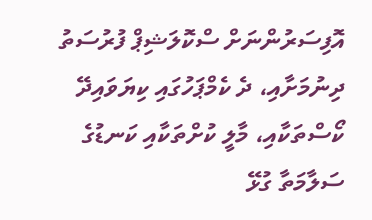އޮފިސަރުންނަށް ސްކޮލަޝިޕް ފުރުސަތު ދިނުމަށާއި، ދެ ކެމްޕަހުގައި ކިޔަވައިދޭ ކޯސްތަކާއި، މާލީ ކުށްތަކާއި ކަނޑުގެ ސަލާމަތާ ގުޅޭ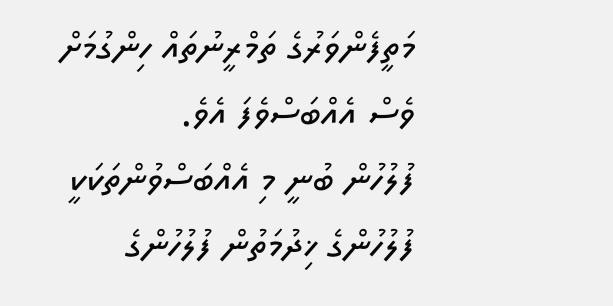މަތީފެންވަރުގެ ތަމްރީނުތައް ހިންގުމަށް ވެސް އެއްބަސްވެފަ އެވެ.
ފުލުހުން ބުނީ މި އެއްބަސްވުންތަކަކީ ފުލުހުންގެ ޚިދުމަތުން ފުލުހުންގެ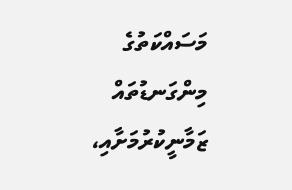މަސައްކަތުގެ މިންގަނޑުތައް ޒަމާނީކުރުމަށާއި،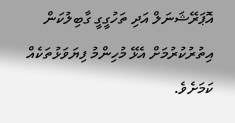އޮޕަރޭޝަނަލް އަދި ތަހުގީގީ ގާބިލުކަން އިތުރުކުރުމަށް އެޅޭ މުހިންމު ފިޔަވަޅުތަކެއް ކަމަށެވެ.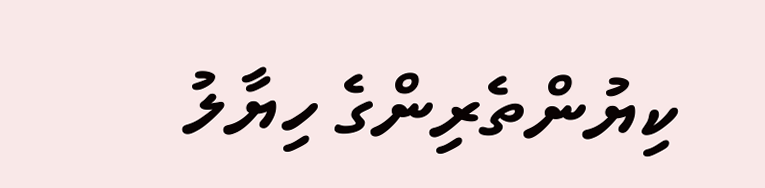ކިޔުންތެރިންގެ ހިޔާލު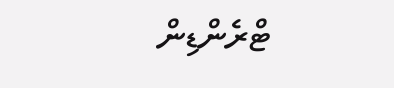ޓްރެންޑިން